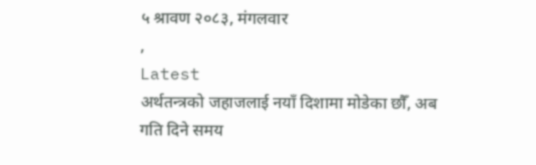५ श्रावण २०८३, मंगलवार
,
Latest
अर्थतन्त्रको जहाजलाई नयाँ दिशामा मोडेका छौँ, अब गति दिने समय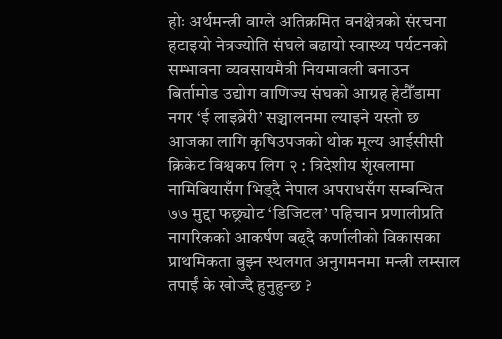होः अर्थमन्त्री वाग्ले अतिक्रमित वनक्षेत्रको संरचना हटाइयो नेत्रज्योति संघले बढायो स्वास्थ्य पर्यटनको सम्भावना व्यवसायमैत्री नियमावली बनाउन बिर्तामोड उद्योग वाणिज्य संघको आग्रह हेटौँडामा नगर ‘ई लाइब्रेरी’ सञ्चालनमा ल्याइने यस्तो छ आजका लागि कृषिउपजको थोक मूल्य आईसीसी क्रिकेट विश्वकप लिग २ : त्रिदेशीय शृंखलामा नामिबियासँग भिड्दै नेपाल अपराधसँग सम्बन्धित ७७ मुद्दा फछ्र्योट ‘डिजिटल’ पहिचान प्रणालीप्रति नागरिकको आकर्षण बढ्दै कर्णालीको विकासका प्राथमिकता बुझ्न स्थलगत अनुगमनमा मन्त्री लम्साल
तपाईं के खोज्दै हुनुहुन्छ ?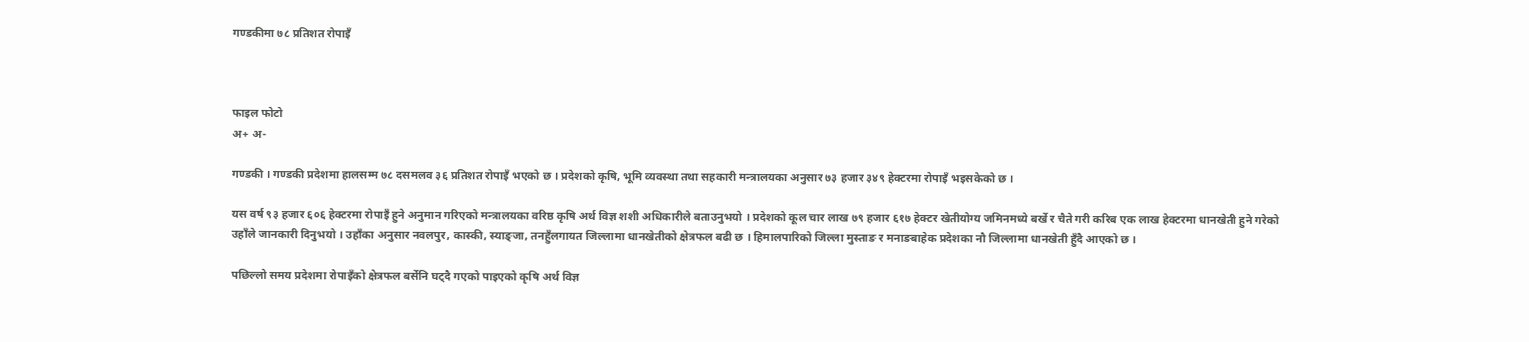गण्डकीमा ७८ प्रतिशत रोपाइँ



फाइल फोटो
अ+ अ-

गण्डकी । गण्डकी प्रदेशमा हालसम्म ७८ दसमलव ३६ प्रतिशत रोपाइँ भएको छ । प्रदेशको कृषि, भूमि व्यवस्था तथा सहकारी मन्त्रालयका अनुसार ७३ हजार ३४९ हेक्टरमा रोपाइँ भइसकेको छ ।

यस वर्ष ९३ हजार ६०६ हेक्टरमा रोपाइँ हुने अनुमान गरिएको मन्त्रालयका वरिष्ठ कृषि अर्थ विज्ञ शशी अधिकारीले बताउनुभयो । प्रदेशको कूल चार लाख ७९ हजार ६१७ हेक्टर खेतीयोग्य जमिनमध्ये बर्खे र चैते गरी करिब एक लाख हेक्टरमा धानखेती हुने गरेको उहाँले जानकारी दिनुभयो । उहाँका अनुसार नवलपुर, कास्की, स्याङ्जा, तनहुँलगायत जिल्लामा धानखेतीको क्षेत्रफल बढी छ । हिमालपारिको जिल्ला मुस्ताङ र मनाङबाहेक प्रदेशका नौ जिल्लामा धानखेती हुँदै आएको छ ।

पछिल्लो समय प्रदेशमा रोपाइँको क्षेत्रफल बर्सेनि घट्दै गएको पाइएको कृषि अर्थ विज्ञ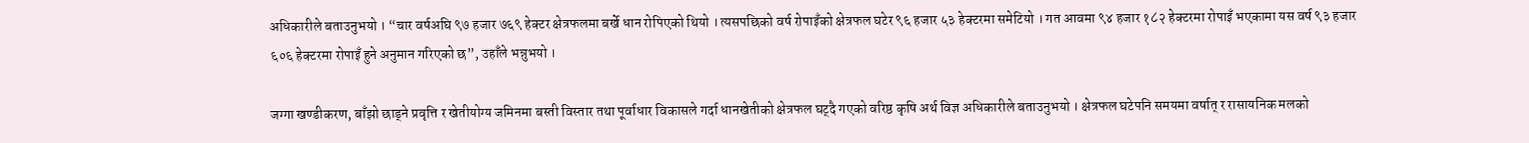अधिकारीले बताउनुभयो । “चार वर्षअघि ९७ हजार ७६९ हेक्टर क्षेत्रफलमा बर्खे धान रोपिएको थियो । त्यसपछिको वर्ष रोपाइँको क्षेत्रफल घटेर ९६ हजार ५३ हेक्टरमा समेटियो । गत आवमा ९४ हजार १८२ हेक्टरमा रोपाइँ भएकामा यस वर्ष ९३ हजार ६०६ हेक्टरमा रोपाइँ हुने अनुमान गरिएको छ”, उहाँले भन्नुभयो ।

जग्गा खण्डीकरण, बाँझो छाड्ने प्रवृत्ति र खेतीयोग्य जमिनमा बस्ती विस्तार तथा पूर्वाधार विकासले गर्दा धानखेतीको क्षेत्रफल घट्दै गएको वरिष्ठ कृषि अर्थ विज्ञ अधिकारीले बताउनुभयो । क्षेत्रफल घटेपनि समयमा वर्षात् र रासायनिक मलको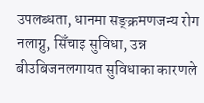उपलब्धता, धानमा सङ्क्रमणजन्य रोग नलाग्नु, सिँचाइ सुविधा, उन्न बीउबिजनलगायत सुविधाका कारणले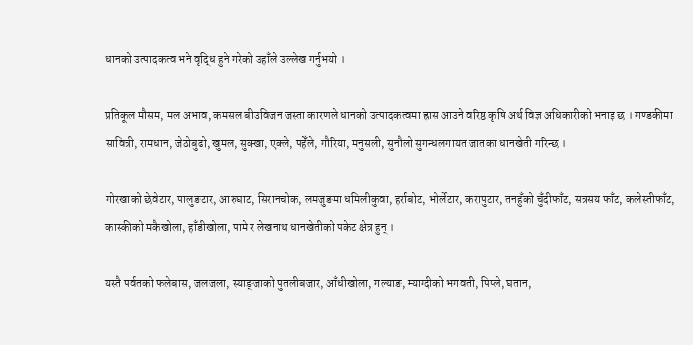धानको उत्पादकत्व भने वृद्धि हुने गरेको उहाँले उल्लेख गर्नुभयो ।

प्रतिकूल मौसम, मल अभाव, कमसल बीउविजन जस्ता कारणले धानको उत्पादकत्वमा ह्रास आउने वरिष्ठ कृषि अर्थ विज्ञ अधिकारीको भनाइ छ । गण्डकीमा सावित्री, रामधान, जेठोबुढो, खुमल, सुक्खा, एक्ले, पहेँले, गौरिया, मनुसली, सुनौलो सुगन्धलगायत जातका धानखेती गरिन्छ ।

गोरखाको छेवेटार, पालुङटार, आरुघाट, सिरानचोक, लमजुङमा धमिलीकुवा, हर्राबोट, भोर्लेटार, करापुटार, तनहुँको चुँदीफाँट, सत्रसय फाँट, कलेस्तीफाँट, कास्कीको मकैखोला, हाँडीखोला, पामे र लेखनाथ धानखेतीको पकेट क्षेत्र हुन् ।

यस्तै पर्वतको फलेबास, जलजला, स्याङ्जाको पुतलीबजार, आँधीखोला, गल्याङ, म्याग्दीको भगवती, पिप्ले, घतान,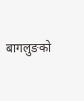बागलुङको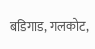बडिगाड, गलकोट,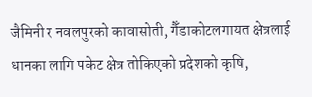जैमिनी र नवलपुरको कावासोती, गैँडाकोटलगायत क्षेत्रलाई धानका लागि पकेट क्षेत्र तोकिएको प्रदेशको कृषि,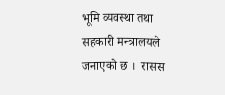भूमि व्यवस्था तथा सहकारी मन्त्रालयले जनाएको छ ।  रासस